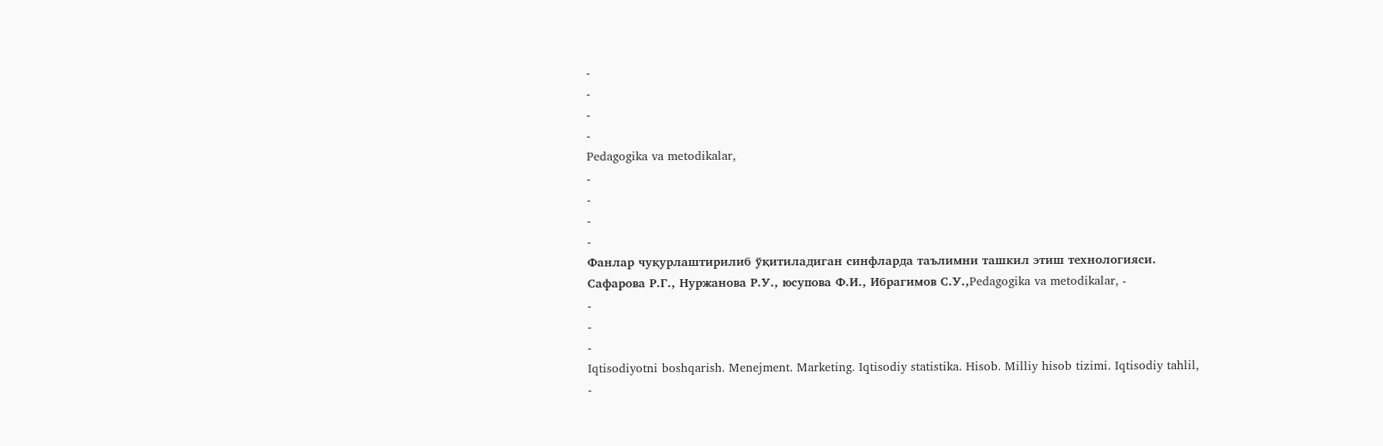-
-
-
-
Pedagogika va metodikalar,
-
-
-
-
Фанлар чуқурлаштирилиб ўқитиладиган синфларда таълимни ташкил этиш технологияси.
Сафарова Р.Г., Нуржанова Р.У., юсупова Ф.И., Ибрагимов С.У.,Pedagogika va metodikalar, -
-
-
-
Iqtisodiyotni boshqarish. Menejment. Marketing. Iqtisodiy statistika. Hisob. Milliy hisob tizimi. Iqtisodiy tahlil,
-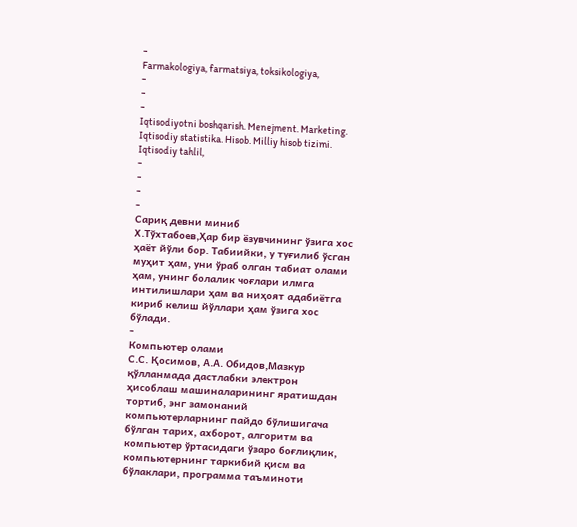-
Farmakologiya, farmatsiya, toksikologiya,
-
-
-
Iqtisodiyotni boshqarish. Menejment. Marketing. Iqtisodiy statistika. Hisob. Milliy hisob tizimi. Iqtisodiy tahlil,
-
-
-
-
Сариқ девни миниб
Х.Тўхтабоев,Ҳар бир ёзувчининг ўзига хос ҳаёт йўли бор. Табиийки, у туғилиб ўсган муҳит ҳам, уни ўраб олган табиат олами ҳам, унинг болалик чоғлари илмга интилишлари ҳам ва ниҳоят адабиётга кириб келиш йўллари ҳам ўзига хос бўлади.
-
Компьютер олами
С.С. Қосимов, А.А. Обидов,Мазкур қўлланмада дастлабки электрон ҳисоблаш машиналарининг яратишдан тортиб, энг замонаний компьютерларнинг пайдо бўлишигача бўлган тарих, ахборот, алгоритм ва компьютер ўртасидаги ўзаро боғлиқлик, компьютернинг таркибий қисм ва бўлаклари, программа таъминоти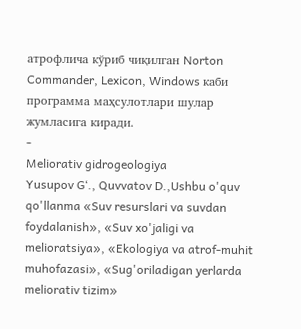атрофлича кўриб чиқилган Norton Commander, Lexicon, Windows каби программа маҳсулотлари шулар жумласига киради.
-
Meliorativ gidrogeologiya
Yusupov G‘., Quvvatov D.,Ushbu o'quv qo'llanma «Suv resurslari va suvdan foydalanish», «Suv xo'jaligi va melioratsiya», «Ekologiya va atrof-muhit muhofazasi», «Sug'oriladigan yerlarda meliorativ tizim»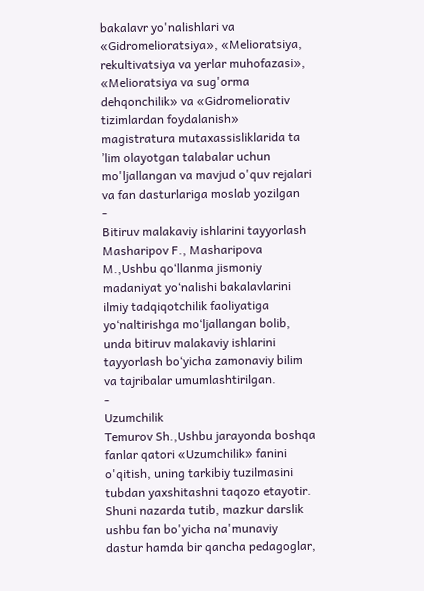bakalavr yo'nalishlari va «Gidromelioratsiya», «Melioratsiya, rekultivatsiya va yerlar muhofazasi», «Melioratsiya va sug'orma dehqonchilik» va «Gidromeliorativ tizimlardan foydalanish» magistratura mutaxassisliklarida ta ’lim olayotgan talabalar uchun mo'ljallangan va mavjud o'quv rejalari va fan dasturlariga moslab yozilgan
-
Bitiruv malakaviy ishlarini tayyorlash
Masharipov F., Masharipova M.,Ushbu qo‘llanma jismoniy madaniyat yo‘nalishi bakalavlarini ilmiy tadqiqotchilik faoliyatiga yo‘naltirishga mo‘ljallangan bolib, unda bitiruv malakaviy ishlarini tayyorlash bo‘yicha zamonaviy bilim va tajribalar umumlashtirilgan.
-
Uzumchilik
Temurov Sh.,Ushbu jarayonda boshqa fanlar qatori «Uzumchilik» fanini o'qitish, uning tarkibiy tuzilmasini tubdan yaxshitashni taqozo etayotir. Shuni nazarda tutib, mazkur darslik ushbu fan bo'yicha na'munaviy dastur hamda bir qancha pedagoglar,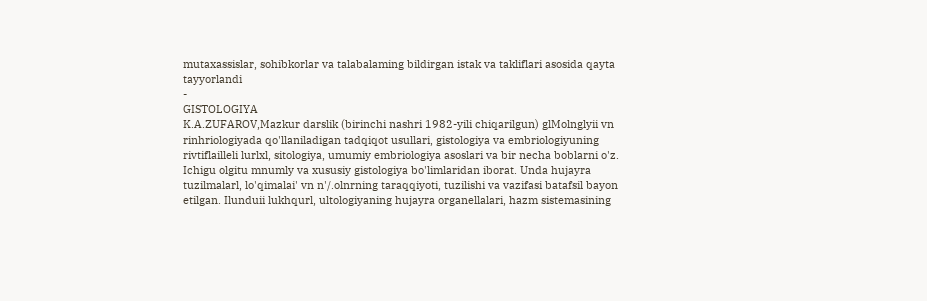mutaxassislar, sohibkorlar va talabalaming bildirgan istak va takliflari asosida qayta tayyorlandi
-
GISTOLOGIYA
K.A.ZUFAROV,Mazkur darslik (birinchi nashri 1982-yili chiqarilgun) glMolnglyii vn rinhriologiyada qo'llaniladigan tadqiqot usullari, gistologiya va embriologiyuning rivtiflailleli lurlxl, sitologiya, umumiy embriologiya asoslari va bir necha boblarni o'z. Ichigu olgitu mnumly va xususiy gistologiya bo'limlaridan iborat. Unda hujayra tuzilmalarl, lo'qimalai' vn n'/.olnrning taraqqiyoti, tuzilishi va vazifasi batafsil bayon etilgan. Ilunduii lukhqurl, ultologiyaning hujayra organellalari, hazm sistemasining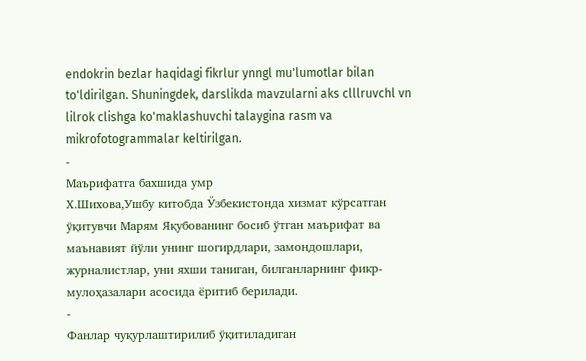endokrin bezlar haqidagi fikrlur ynngl mu'lumotlar bilan to'ldirilgan. Shuningdek, darslikda mavzularni aks clllruvchl vn lilrok clishga ko'maklashuvchi talaygina rasm va mikrofotogrammalar keltirilgan.
-
Маърифатга бахшида умр
Х.Шихова,Ушбу китобда Ўзбекистонда хизмат кўрсатган ўқитувчи Марям Яқубованинг босиб ўтган маърифат ва маънавият йўли унинг шогирдлари, замондошлари, журналистлар, уни яхши таниган, билганларнинг фикр-мулоҳазалари асосида ёритиб берилади.
-
Фанлар чуқурлаштирилиб ўқитиладиган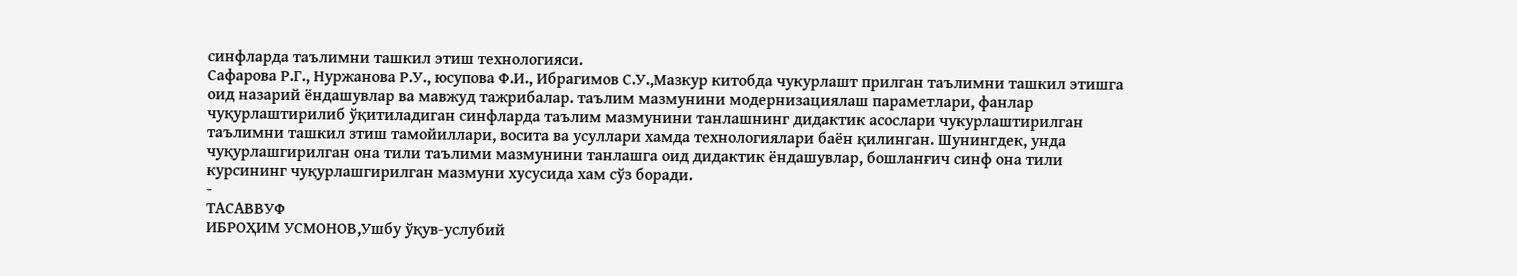синфларда таълимни ташкил этиш технологияси.
Сафарова Р.Г., Нуржанова Р.У., юсупова Ф.И., Ибрагимов С.У.,Мазкур китобда чукурлашт прилган таълимни ташкил этишга оид назарий ёндашувлар ва мавжуд тажрибалар. таълим мазмунини модернизациялаш параметлари, фанлар чуқурлаштирилиб ўқитиладиган синфларда таълим мазмунини танлашнинг дидактик асослари чукурлаштирилган таълимни ташкил зтиш тамойиллари, восита ва усуллари хамда технологиялари баён қилинган. Шунингдек, унда чуқурлашгирилган она тили таълими мазмунини танлашга оид дидактик ёндашувлар, бошланғич синф она тили курсининг чуқурлашгирилган мазмуни хусусида хам сўз боради.
-
ТАСАВВУФ
ИБРОҲИМ УСМОНОВ,Ушбу ўқув-услубий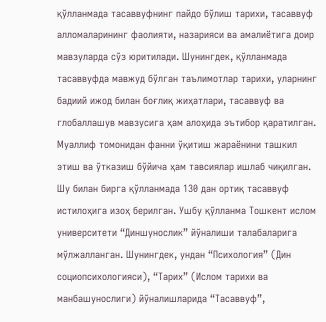қўлланмада тасаввуфнинг пайдо бўлиш тарихи, тасаввуф алломаларининг фаолияти, назарияси ва амалиётига доир мавзуларда сўз юритилади. Шунингдек, қўлланмада тасаввуфда мавжуд бўлган таълимотлар тарихи, уларнинг бадиий ижод билан боғлиқ жиҳатлари, тасаввуф ва глобаллашув мавзусига ҳам алоҳида эътибор қаратилган. Муаллиф томонидан фанни ўқитиш жараёнини ташкил этиш ва ўтказиш бўйича ҳам тавсиялар ишлаб чиқилган. Шу билан бирга қўлланмада 130 дан ортиқ тасаввуф истилоҳига изоҳ берилган. Ушбу қўлланма Тошкент ислом университети “Диншунослик” йўналиши талабаларига мўлжалланган. Шунингдек, ундан “Психология” (Дин социопсихологияси), “Тарих” (Ислом тарихи ва манбашунослиги) йўналишларида “Тасаввуф”,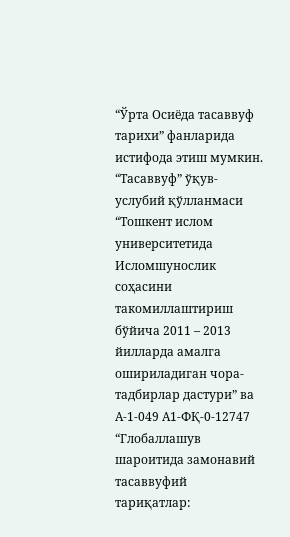“Ўрта Осиёда тасаввуф тарихи” фанларида истифода этиш мумкин. “Тасаввуф” ўқув-услубий қўлланмаси “Тошкент ислом университетида Исломшунослик соҳасини такомиллаштириш бўйича 2011 – 2013 йилларда амалга ошириладиган чора-тадбирлар дастури” ва А-1-049 А1-ФҚ-0-12747 “Глобаллашув шароитида замонавий тасаввуфий тариқатлар: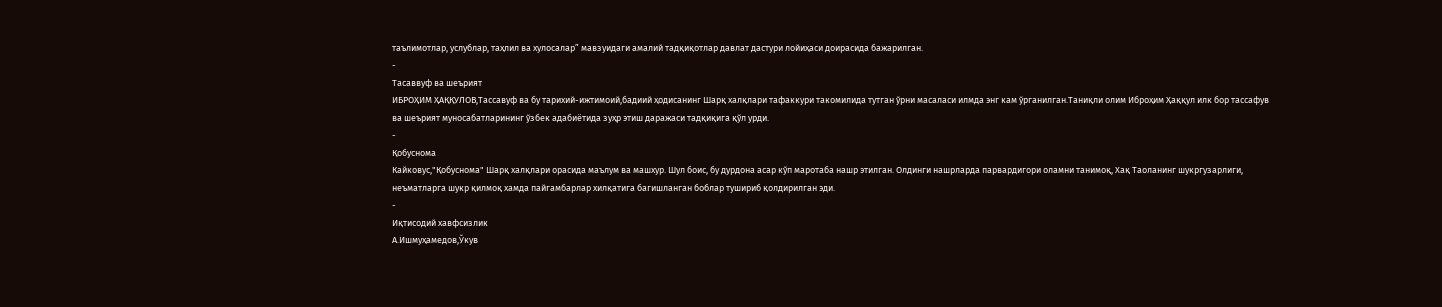таълимотлар, услублар, таҳлил ва хулосалар” мавзуидаги амалий тадқиқотлар давлат дастури лойиҳаси доирасида бажарилган.
-
Тасаввуф ва шеърият
ИБРОҲИМ ҲАҚҚУЛОВ,Тассавуф ва бу тарихий-ижтимоий,бадиий ҳодисанинг Шарқ халқлари тафаккури такомилида тутган ўрни масаласи илмда энг кам ўрганилган.Таниқли олим Иброҳим Ҳаққул илк бор тассафув ва шеърият муносабатларининг ўзбек адабиётида зуҳр этиш даражаси тадқиқига қўл урди.
-
Қобуснома
Кайковус,"Қобуснома" Шарқ халқлари орасида маълум ва машхур. Шул боис, бу дурдона асар кўп маротаба нашр этилган. Олдинги нашрларда парвардигори оламни танимоқ, Хақ Таоланинг шукргузарлиги, неъматларга шукр қилмоқ хамда пайгамбарлар хилқатига багишланган боблар тушириб қолдирилган эди.
-
Иқтисодий хавфсизлик
А.Ишмуҳамедов,Ўкув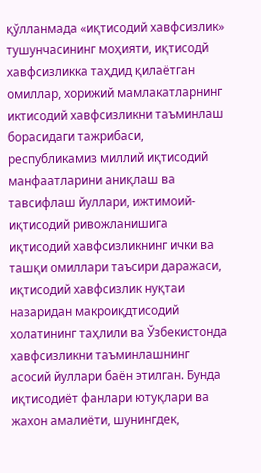қўлланмада «иқтисодий хавфсизлик» тушунчасининг моҳияти, иқтисодй хавфсизликка таҳдид қилаётган омиллар, хорижий мамлакатларнинг иктисодий хавфсизликни таъминлаш борасидаги тажрибаси, республикамиз миллий иқтисодий манфаатларини аниқлаш ва тавсифлаш йуллари, ижтимоий-иқтисодий ривожланишига иқтисодий хавфсизликнинг ички ва ташқи омиллари таъсири даражаси, иқтисодий хавфсизлик нуқтаи назаридан макроиқдтисодий холатининг таҳлили ва Ўзбекистонда хавфсизликни таъминлашнинг асосий йуллари баён этилган. Бунда иқтисодиёт фанлари ютуқлари ва жахон амалиёти, шунингдек,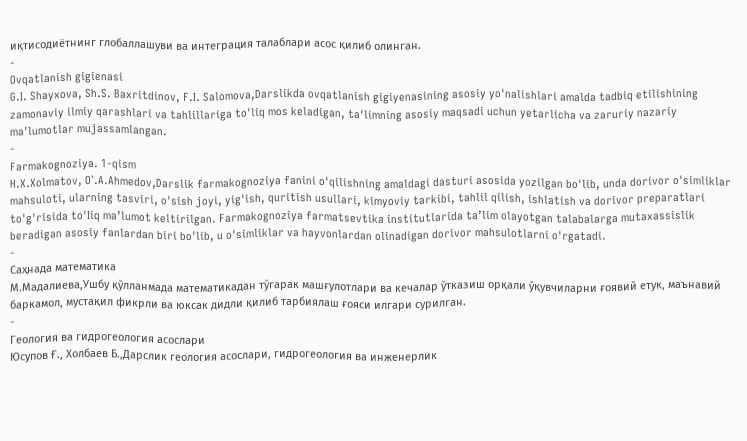иқтисодиётнинг глобаллашуви ва интеграция талаблари асос қилиб олинган.
-
Ovqatlanish gigienasi
G.I. Shayxova, Sh.S. Baxritdinov, F.I. Salomova,Darslikda ovqatlanish gigiyenasining asosiy yo'nalishlari amalda tadbiq etilishining zamonaviy ilmiy qarashlari va tahlillariga to'liq mos keladigan, ta'limning asosiy maqsadi uchun yetarlicha va zaruriy nazariy ma'lumotlar mujassamlangan.
-
Farmakognoziya. 1-qism
H.X.Xolmatov, O`.A.Ahmedov,Darslik farmakognoziya fanini o'qilishning amaldagi dasturi asosida yozilgan bo'lib, unda dorivor o'simliklar mahsuloti, ularning tasviri, o'sish joyi, yig'ish, quritish usullari, kimyoviy tarkibi, tahlil qilish, ishlatish va dorivor preparatlari to'g'risida to'Iiq ma’lumot keltirilgan. Farmakognoziya farmatsevtika institutlarida ta’lim olayotgan talabalarga mutaxassislik beradigan asosiy fanlardan biri bo'lib, u o'simliklar va hayvonlardan olinadigan dorivor mahsulotlarni o'rgatadi.
-
Саҳнада математика
М.Мадалиева,Ушбу қўлланмада математикадан тўгарак машғулотлари ва кечалар ўтказиш орқали ўқувчиларни ғоявий етук, маънавий баркамол, мустақил фикрли ва юксак дидли қилиб тарбиялаш ғояси илгари сурилган.
-
Геология ва гидрогеология асослари
Юсупов Ғ., Холбаев Б.,Дарслик геология асослари, гидрогеология ва инженерлик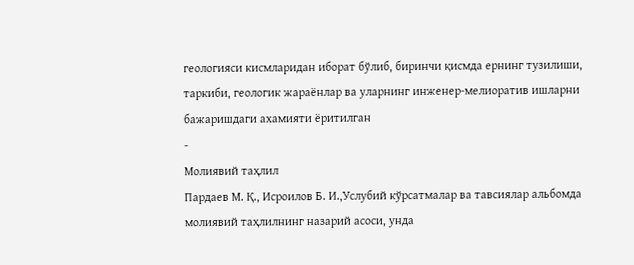геологияси кисмларидан иборат бўлиб, биринчи қисмда ернинг тузилиши, таркиби, геологик жараёнлар ва уларнинг инженер-мелиоратив ишларни бажаришдаги ахамияти ёритилган
-
Молиявий таҳлил
Пардаев М. Қ., Исроилов Б. И.,Услубий кўрсатмалар ва тавсиялар альбомда молиявий таҳлилнинг назарий асоси, унда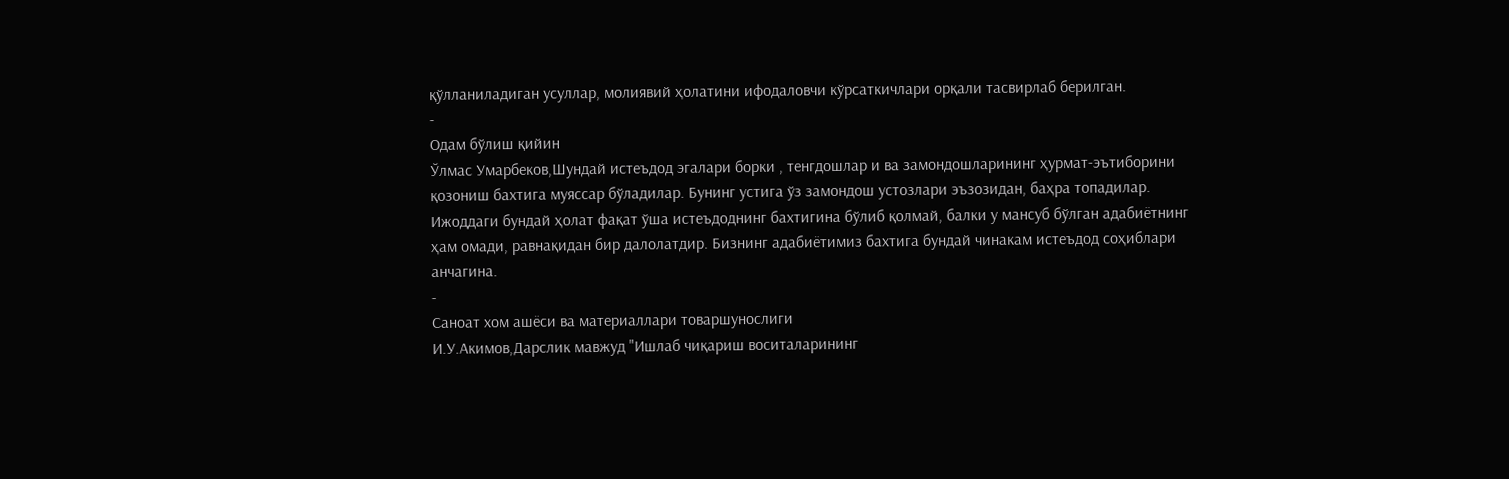қўлланиладиган усуллар, молиявий ҳолатини ифодаловчи кўрсаткичлари орқали тасвирлаб берилган.
-
Одам бўлиш қийин
Ўлмас Умарбеков,Шундай истеъдод эгалари борки , тенгдошлар и ва замондошларининг ҳурмат-эътиборини қозониш бахтига муяссар бўладилар. Бунинг устига ўз замондош устозлари эъзозидан, баҳра топадилар. Ижоддаги бундай ҳолат фақат ўша истеъдоднинг бахтигина бўлиб қолмай, балки у мансуб бўлган адабиётнинг ҳам омади, равнақидан бир далолатдир. Бизнинг адабиётимиз бахтига бундай чинакам истеъдод соҳиблари анчагина.
-
Саноат хом ашёси ва материаллари товаршунослиги
И.У.Акимов,Дарслик мавжуд "Ишлаб чиқариш воситаларининг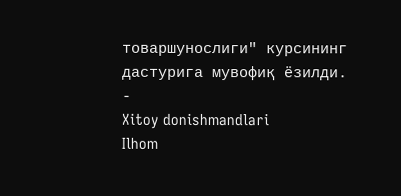товаршунослиги" курсининг дастурига мувофиқ ёзилди.
-
Xitoy donishmandlari
Ilhom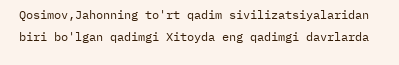Qosimov,Jahonning to'rt qadim sivilizatsiyalaridan biri bo'lgan qadimgi Xitoyda eng qadimgi davrlarda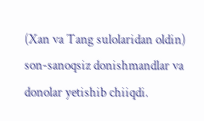(Xan va Tang sulolaridan oldin) son-sanoqsiz donishmandlar va donolar yetishib chiiqdi.